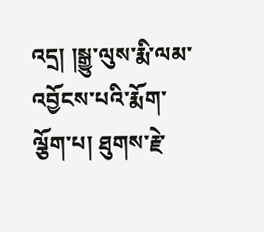འདྲ། །སྒྱུ་ལུས་རྨི་ལམ་འབྱོངས་པའི་རྨོག་ལྕོག་པ། ཐུགས་རྗེ་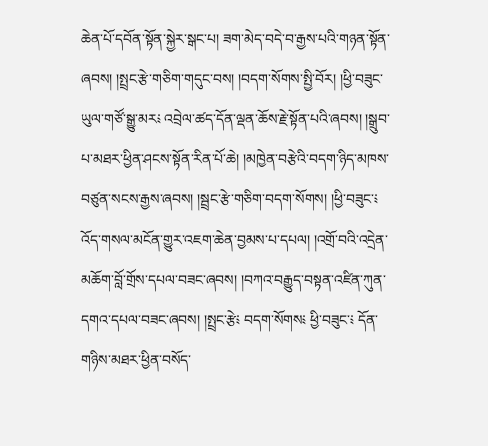ཆེན་པོ་དབོན་སྟོན་སྐྱེར་སྒང་པ། ཟག་མེད་བདེ་བ་རྒྱས་པའི་གཉན་སྟོན་ཞབས། །སྤྲང་རྩེ་གཅིག་གདུང་བས། །བདག་སོགས་སྤྱི་བོར། །ཕྱི་བཟུང་ཡུལ་གཙོ་སྒྱུ་མར༴ འབྲེལ་ཚད་དོན་ལྡན་ཆོས་རྗེ་སྟོན་པའི་ཞབས། །སྒྲུབ་པ་མཐར་ཕྱིན་ཤངས་སྟོན་རིན་པོ་ཆེ། །མཁྱེན་བརྩེའི་བདག་ཉིད་མཁས་བཙུན་སངས་རྒྱས་ཞབས། །སྦྲང་རྩེ་གཅིག་བདག་སོགས། །ཕྱི་བཟུང་༴ འོད་གསལ་མངོན་གྱུར་འཇག་ཆེན་བྱམས་པ་དཔལ། །འགྲོ་བའི་འདྲེན་མཆོག་བློ་གྲོས་དཔལ་བཟང་ཞབས། །བཀའ་བརྒྱུད་བསྟན་འཛིན་ཀུན་དགའ་དཔལ་བཟང་ཞབས། །སྤྲང་རྩེ༴ བདག་སོགས༴ ཕྱི་བཟུང་༴ དོན་གཉིས་མཐར་ཕྱིན་བསོད་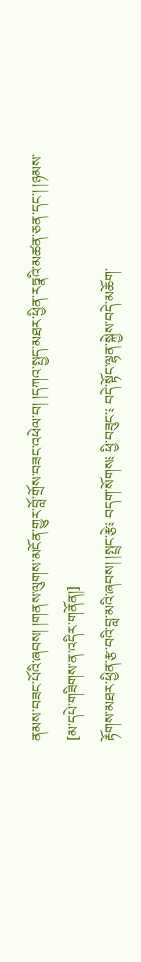ནམས་བཟང་པོའི་ཞབས། །གནས་ལུགས་མངོན་གྱུར་བློ་གྲོས་བཟང་འཕེལ་བ། །དཀའ་སྤྱད་མཐར་ཕྱིན་རཏྣའི་མཚན་ཅན་དང་། །ཉམས་
[མ་དཔེ་གཟིགས་ན་འདིར་གནོན།]
རྟོགས་མཐར་ཕྱིན་རྩ་བའི་བླ་མའི་ཞབས། །སྤྲང་རྩེ༴ བདག་སོགས༴ ཕྱི་བཟུང་༴ བདེ་སྟོང་ལྷན་སྐྱེས་བདེ་མཆོག་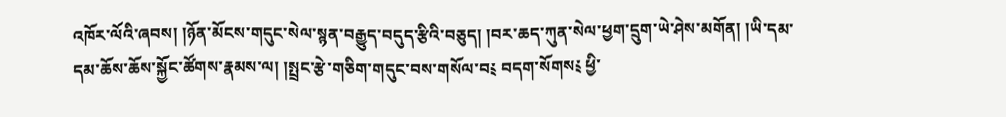འཁོར་ལོའི་ཞབས། །ཉོན་མོངས་གདུང་སེལ་སྙན་བརྒྱུད་བདུད་རྩིའི་བཅུད། །བར་ཆད་ཀུན་སེལ་ཕྱག་དྲུག་ཡེ་ཤེས་མགོན། །ཡི་དམ་དམ་ཆོས་ཆོས་སྐྱོང་ཚོགས་རྣམས་ལ། །སྤྲང་རྩེ་གཅིག་གདུང་བས་གསོལ་བ༴ བདག་སོགས༴ ཕྱི་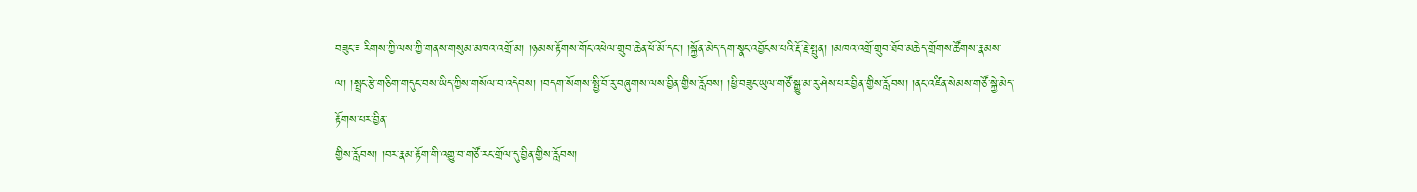བཟུང་༴ རིགས་ཀྱི་ལས་ཀྱི་གནས་གསུམ་མཁའ་འགྲོ་མ། །ཉམས་རྟོགས་གོང་འཕེལ་གྲུབ་ཆེན་ཕོ་མོ་དང་། །སྐྱོན་མེད་དག་སྣང་འབྱོངས་པའི་རྡོ་རྗེ་སྤུན། །མཁའ་འགྲོ་གྲུབ་ཐོབ་མཆེད་གྲོགས་ཚོགས་རྣམས་ལ། །སྤྲང་རྩེ་གཅིག་གདུང་བས་ཡིད་ཀྱིས་གསོལ་བ་འདེབས། །བདག་སོགས་སྤྱི་བོ་རུ་བཞུགས་ལས་བྱིན་གྱིས་རློབས། །ཕྱི་བཟུང་ཡུལ་གཙོ་སྒྱུ་མ་རུ་ཤེས་པར་བྱིན་གྱིས་རློབས། །ནང་འཛིན་སེམས་གཙོ་སྐྱེ་མེད་རྟོགས་པར་བྱིན་
གྱིས་རློབས། །བར་རྣམ་རྟོག་གི་འགྱུ་བ་གཙོ་རང་གྲོལ་དུ་བྱིན་གྱིས་རློབས།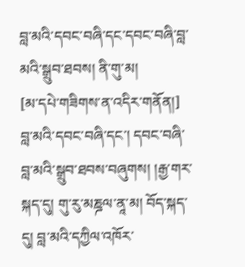བླ་མའི་དབང་བཞི་དང་དབང་བཞི་བླ་མའི་སྒྲུབ་ཐབས། ནི་གུ་མ།
[མ་དཔེ་གཟིགས་ན་འདིར་གནོན།]
བླ་མའི་དབང་བཞི་དང་། དབང་བཞི་བླ་མའི་སྒྲུབ་ཐབས་བཞུགས། །རྒྱ་གར་སྐད་དུ། གུ་རུ་མཎྜལ་ནཱ་མ། བོད་སྐད་དུ། བླ་མའི་དཀྱིལ་འཁོར་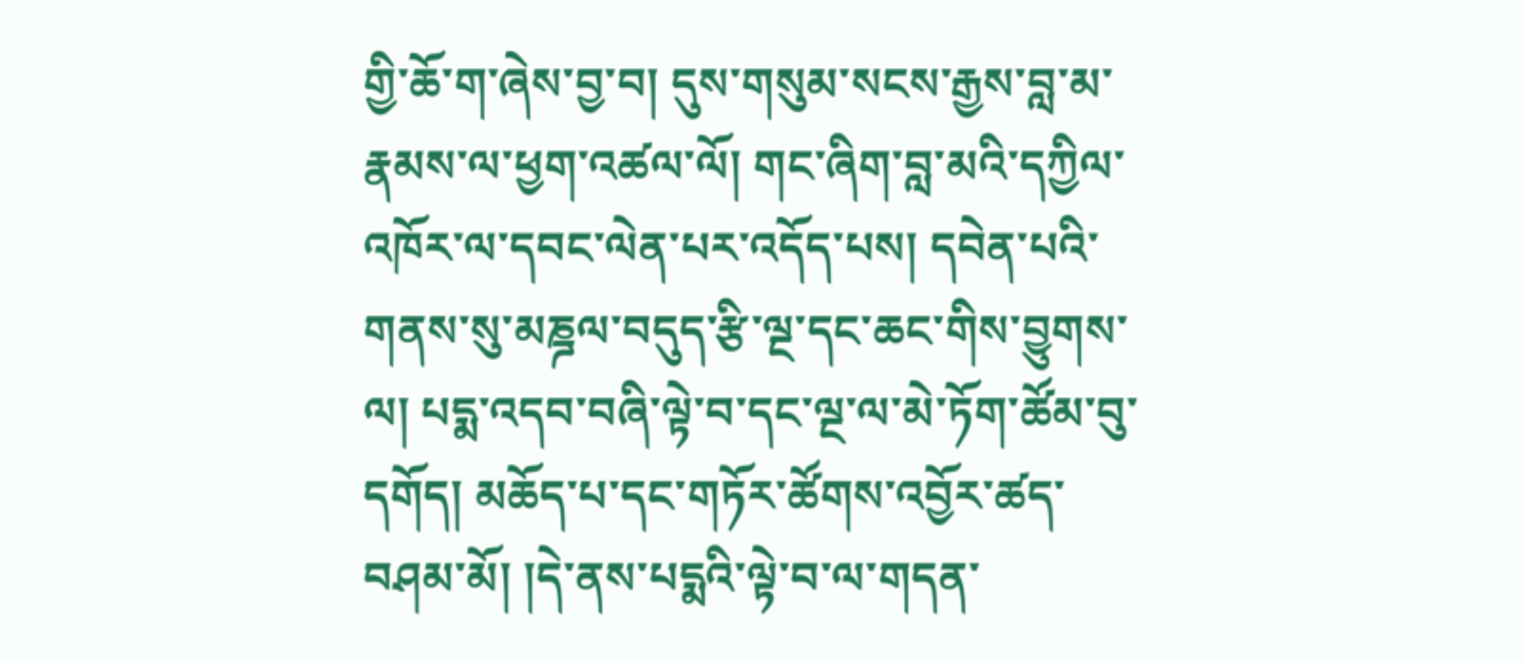གྱི་ཆོ་ག་ཞེས་བྱ་བ། དུས་གསུམ་སངས་རྒྱས་བླ་མ་རྣམས་ལ་ཕྱག་འཚལ་ལོ། གང་ཞིག་བླ་མའི་དཀྱིལ་འཁོར་ལ་དབང་ལེན་པར་འདོད་པས། དབེན་པའི་གནས་སུ་མཎྜལ་བདུད་རྩི་ལྔ་དང་ཆང་གིས་བྱུགས་ལ། པདྨ་འདབ་བཞི་ལྟེ་བ་དང་ལྔ་ལ་མེ་ཏོག་ཚོམ་བུ་དགོད། མཆོད་པ་དང་གཏོར་ཚོགས་འབྱོར་ཚད་བཤམ་མོ། །དེ་ནས་པདྨའི་ལྟེ་བ་ལ་གདན་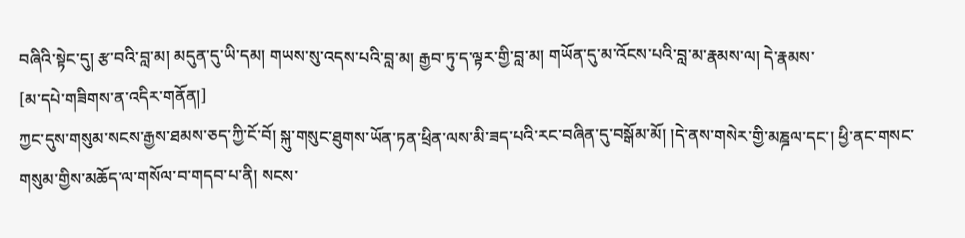བཞིའི་སྟེང་དུ། རྩ་བའི་བླ་མ། མདུན་དུ་ཡི་དམ། གཡས་སུ་འདས་པའི་བླ་མ། རྒྱབ་ཏུ་ད་ལྟར་གྱི་བླ་མ། གཡོན་དུ་མ་འོངས་པའི་བླ་མ་རྣམས་ལ། དེ་རྣམས་
[མ་དཔེ་གཟིགས་ན་འདིར་གནོན།]
ཀྱང་དུས་གསུམ་སངས་རྒྱས་ཐམས་ཅད་ཀྱི་ངོ་བོ། སྐུ་གསུང་ཐུགས་ཡོན་ཏན་ཕྲིན་ལས་མི་ཟད་པའི་རང་བཞིན་དུ་བསྒོམ་མོ། །དེ་ནས་གསེར་གྱི་མཎྜལ་དང་། ཕྱི་ནང་གསང་གསུམ་གྱིས་མཆོད་ལ་གསོལ་བ་གདབ་པ་ནི། སངས་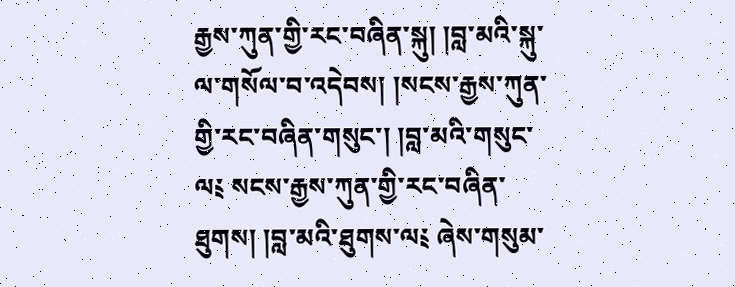རྒྱས་ཀུན་གྱི་རང་བཞིན་སྐུ། །བླ་མའི་སྐུ་ལ་གསོལ་བ་འདེབས། །སངས་རྒྱས་ཀུན་གྱི་རང་བཞིན་གསུང་། །བླ་མའི་གསུང་ལ༴ སངས་རྒྱས་ཀུན་གྱི་རང་བཞིན་ཐུགས། །བླ་མའི་ཐུགས་ལ༴ ཞེས་གསུམ་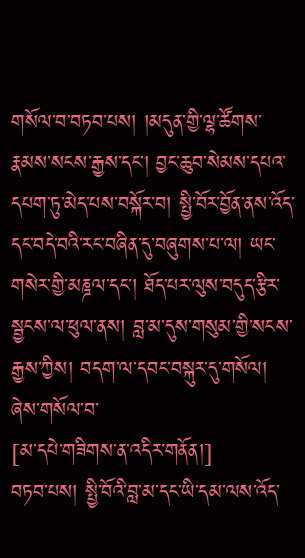གསོལ་བ་བཏབ་པས། །མདུན་གྱི་ལྷ་ཚོགས་རྣམས་སངས་རྒྱས་དང་། བྱང་ཆུབ་སེམས་དཔའ་དཔག་ཏུ་མེད་པས་བསྐོར་བ། སྤྱི་བོར་བྱོན་ནས་འོད་དང་བདེ་བའི་རང་བཞིན་དུ་བཞུགས་པ་ལ། ཡང་གསེར་གྱི་མཎྜལ་དང་། ཐོད་པར་ལུས་བདུད་རྩིར་སྦྱངས་ལ་ཕུལ་ནས། བླ་མ་དུས་གསུམ་གྱི་སངས་རྒྱས་ཀྱིས། བདག་ལ་དབང་བསྐུར་དུ་གསོལ། ཞེས་གསོལ་བ་
[མ་དཔེ་གཟིགས་ན་འདིར་གནོན།]
བཏབ་པས། སྤྱི་བོའི་བླ་མ་དང་ཡི་དམ་ལས་འོད་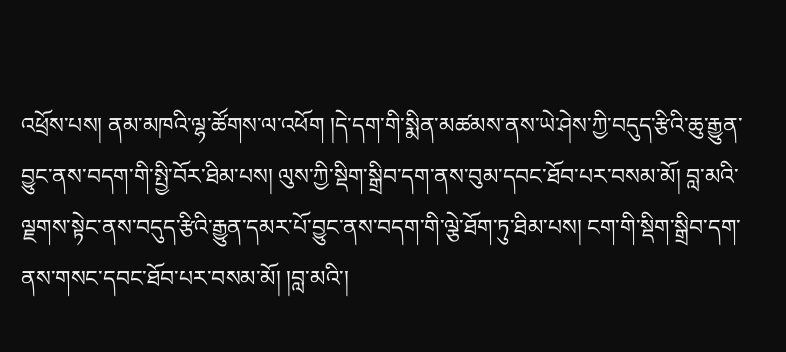འཕྲོས་པས། ནམ་མཁའི་ལྷ་ཚོགས་ལ་འཕོག །དེ་དག་གི་སྨིན་མཚམས་ནས་ཡེ་ཤེས་ཀྱི་བདུད་རྩིའི་ཆུ་རྒྱུན་བྱུང་ནས་བདག་གི་སྤྱི་བོར་ཐིམ་པས། ལུས་ཀྱི་སྡིག་སྒྲིབ་དག་ནས་བུམ་དབང་ཐོབ་པར་བསམ་མོ། བླ་མའི་ལྗགས་སྟེང་ནས་བདུད་རྩིའི་རྒྱུན་དམར་པོ་བྱུང་ནས་བདག་གི་ལྕེ་ཐོག་ཏུ་ཐིམ་པས། ངག་གི་སྡིག་སྒྲིབ་དག་ནས་གསང་དབང་ཐོབ་པར་བསམ་མོ། །བླ་མའི་།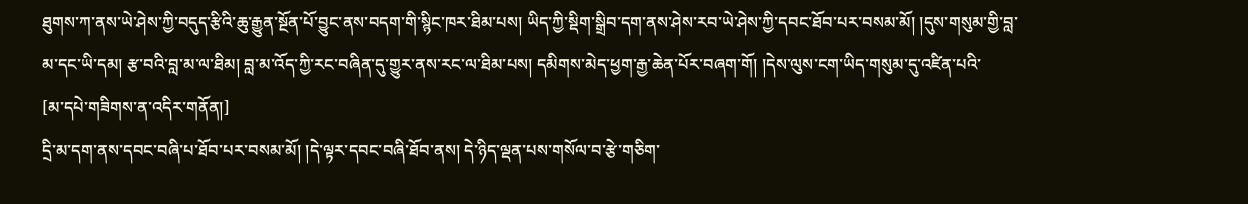ཐུགས་ཀ་ནས་ཡེ་ཤེས་ཀྱི་བདུད་རྩིའི་ཆུ་རྒྱུན་སྔོན་པོ་བྱུང་ནས་བདག་གི་སྙིང་ཁར་ཐིམ་པས། ཡིད་ཀྱི་སྡིག་སྒྲིབ་དག་ནས་ཤེས་རབ་ཡེ་ཤེས་ཀྱི་དབང་ཐོབ་པར་བསམ་མོ། །དུས་གསུམ་གྱི་བླ་མ་དང་ཡི་དམ། རྩ་བའི་བླ་མ་ལ་ཐིམ། བླ་མ་འོད་ཀྱི་རང་བཞིན་དུ་གྱུར་ནས་རང་ལ་ཐིམ་པས། དམིགས་མེད་ཕྱག་རྒྱ་ཆེན་པོར་བཞག་གོ། །དེས་ལུས་ངག་ཡིད་གསུམ་དུ་འཛིན་པའི་
[མ་དཔེ་གཟིགས་ན་འདིར་གནོན།]
དྲི་མ་དག་ནས་དབང་བཞི་པ་ཐོབ་པར་བསམ་མོ། །དེ་ལྟར་དབང་བཞི་ཐོབ་ནས། དེ་ཉིད་ལྡན་པས་གསོལ་བ་རྩེ་གཅིག་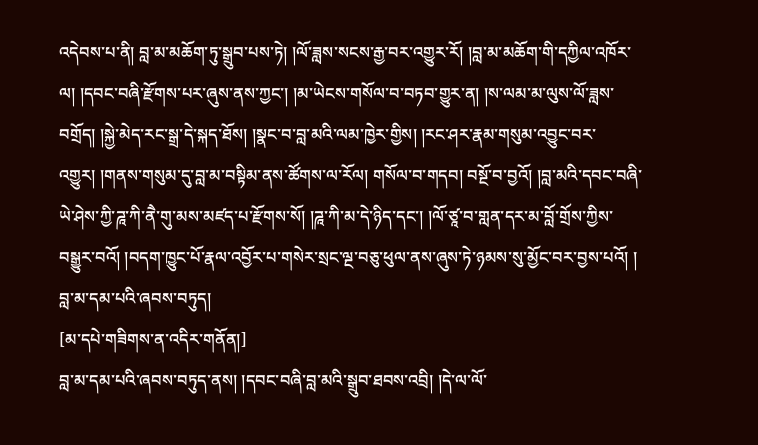འདེབས་པ་ནི། བླ་མ་མཆོག་ཏུ་སྒྲུབ་པས་ཏེ། །ལོ་ཟླས་སངས་རྒྱ་བར་འགྱུར་རོ། །བླ་མ་མཆོག་གི་དཀྱིལ་འཁོར་ལ། །དབང་བཞི་རྫོགས་པར་ཞུས་ནས་ཀྱང་། །མ་ཡེངས་གསོལ་བ་བཏབ་གྱུར་ན། །ས་ལམ་མ་ལུས་ལོ་ཟླས་བགྲོད། །སྐྱེ་མེད་རང་སྒྲ་དེ་སྐད་ཐོས། །སྣང་བ་བླ་མའི་ལམ་ཁྱེར་གྱིས། །རང་ཤར་རྣམ་གསུམ་འབྱུང་བར་འགྱུར། །གནས་གསུམ་དུ་བླ་མ་བསྟིམ་ནས་ཚོགས་ལ་རོལ། གསོལ་བ་གདབ། བསྔོ་བ་བྱའོ། །བླ་མའི་དབང་བཞི་ཡེ་ཤེས་ཀྱི་ཌཱ་ཀི་ནཻ་གུ་མས་མཛད་པ་རྫོགས་སོ། །ཌཱ་ཀི་མ་དེ་ཉིད་དང་། །ལོ་ཙཱ་བ་གླན་དར་མ་བློ་གྲོས་ཀྱིས་བསྒྱུར་བའོ། །བདག་ཁྱུང་པོ་རྣལ་འབྱོར་པ་གསེར་སྲང་ལྔ་བཅུ་ཕུལ་ནས་ཞུས་ཏེ་ཉམས་སུ་མྱོང་བར་བྱས་པའོ། །
བླ་མ་དམ་པའི་ཞབས་བཏུད།
[མ་དཔེ་གཟིགས་ན་འདིར་གནོན།]
བླ་མ་དམ་པའི་ཞབས་བཏུད་ནས། །དབང་བཞི་བླ་མའི་སྒྲུབ་ཐབས་འབྲི། །དེ་ལ་ལོ་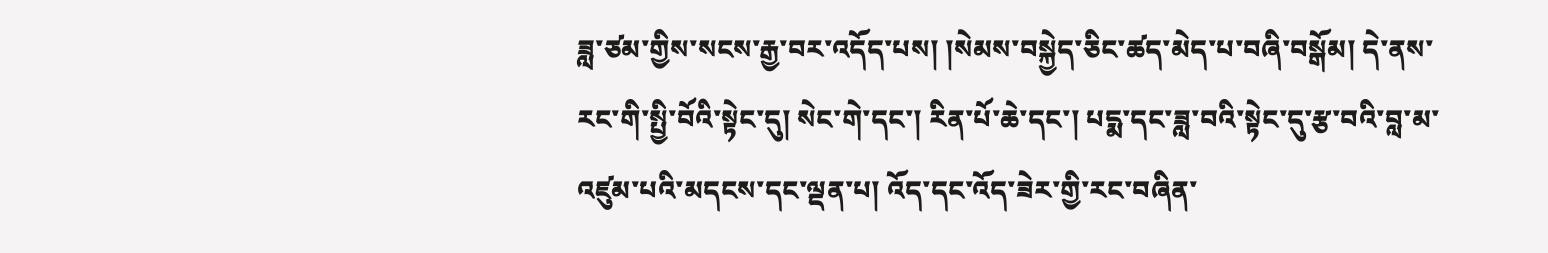ཟླ་ཙམ་གྱིས་སངས་རྒྱ་བར་འདོད་པས། །སེམས་བསྐྱེད་ཅིང་ཚད་མེད་པ་བཞི་བསྒོམ། དེ་ནས་རང་གི་སྤྱི་བོའི་སྟེང་དུ། སེང་གེ་དང་། རིན་པོ་ཆེ་དང་། པདྨ་དང་ཟླ་བའི་སྟེང་དུ་རྩ་བའི་བླ་མ་འཛུམ་པའི་མདངས་དང་ལྡན་པ། འོད་དང་འོད་ཟེར་གྱི་རང་བཞིན་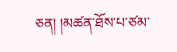ཅན། །མཚན་ཐོས་པ་ཙམ་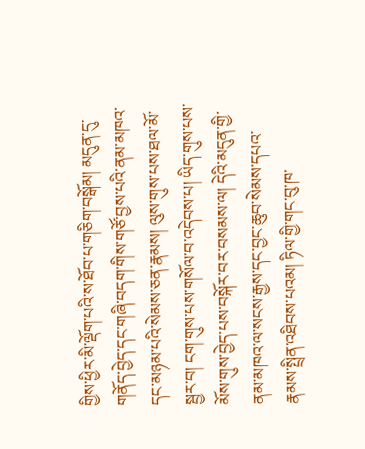གྱིས་ཕྱིར་མི་ལྡོག་པའི་ས་ཐོབ་པ་གཅིག་བསྒོམ། མདུན་དུ་གནོད་བྱེད་དང་གཞི་བདག་གིས་གཙོ་བྱས་པའི་ནམ་མཁའ་དང་མཉམ་པའི་སེམས་ཅན་རྣམས། ལུས་གུས་པས་ཐལ་མོ་སྦྱར་བ། ངག་གུས་པས་གསོལ་བ་འདེབས་པ། ཡིད་གུས་པས་མོས་གུས་བྱེད་པས་བསྐོར་བར་བསམས་ལ། དེའི་མདུན་གྱི་ནམ་མཁའ་ལ་སངས་རྒྱས་དང་བྱང་ཆུབ་སེམས་དཔའ་རྣམས་སྤྲིན་འཐིབས་པའམ། ཏིལ་གྱི་གང་བུ་ཁ་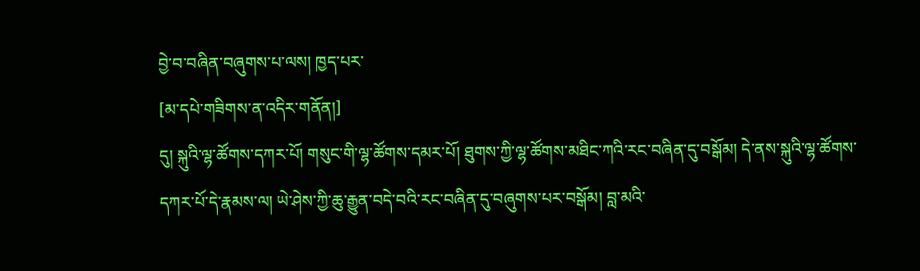བྱེ་བ་བཞིན་བཞུགས་པ་ལས། ཁྱད་པར་
[མ་དཔེ་གཟིགས་ན་འདིར་གནོན།]
དུ། སྐུའི་ལྷ་ཚོགས་དཀར་པོ། གསུང་གི་ལྷ་ཚོགས་དམར་པོ། ཐུགས་ཀྱི་ལྷ་ཚོགས་མཐིང་ཀའི་རང་བཞིན་དུ་བསྒོམ། དེ་ནས་སྐུའི་ལྷ་ཚོགས་དཀར་པོ་དེ་རྣམས་ལ། ཡེ་ཤེས་ཀྱི་ཆུ་རྒྱུན་བདེ་བའི་རང་བཞིན་དུ་བཞུགས་པར་བསྒོམ། བླ་མའི་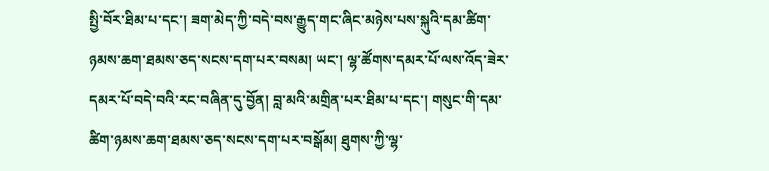སྤྱི་བོར་ཐིམ་པ་དང་། ཟག་མེད་ཀྱི་བདེ་བས་རྒྱུད་གང་ཞིང་མཉེས་པས་སྐུའི་དམ་ཚིག་ཉམས་ཆག་ཐམས་ཅད་སངས་དག་པར་བསམ། ཡང་། ལྷ་ཚོགས་དམར་པོ་ལས་འོད་ཟེར་དམར་པོ་བདེ་བའི་རང་བཞིན་དུ་བྱོན། བླ་མའི་མགྲིན་པར་ཐིམ་པ་དང་། གསུང་གི་དམ་ཚིག་ཉམས་ཆག་ཐམས་ཅད་སངས་དག་པར་བསྒོམ། ཐུགས་ཀྱི་ལྷ་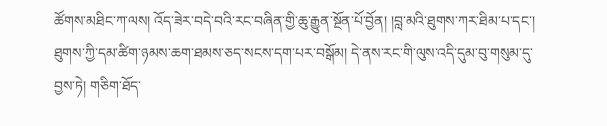ཚོགས་མཐིང་ཀ་ལས། འོད་ཟེར་བདེ་བའི་རང་བཞིན་གྱི་ཆུ་རྒྱུན་སྔོན་པོ་བྱོན། །བླ་མའི་ཐུགས་ཀར་ཐིམ་པ་དང་། ཐུགས་ཀྱི་དམ་ཚིག་ཉམས་ཆག་ཐམས་ཅད་སངས་དག་པར་བསྒོམ། དེ་ནས་རང་གི་ལུས་འདི་དུམ་བུ་གསུམ་དུ་བྱས་ཏེ། གཅིག་ཐོད་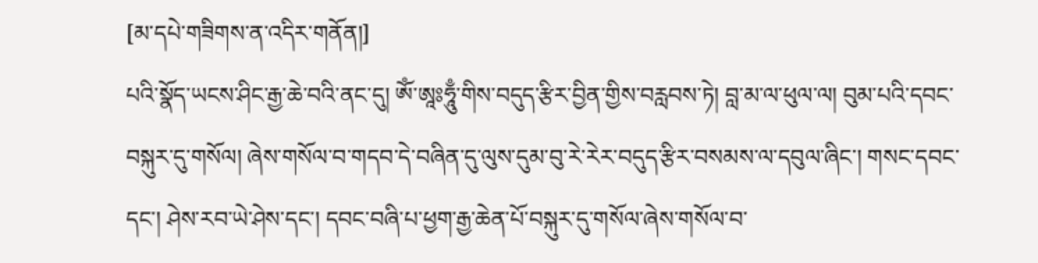[མ་དཔེ་གཟིགས་ན་འདིར་གནོན།]
པའི་སྣོད་ཡངས་ཤིང་རྒྱ་ཆེ་བའི་ནང་དུ། ཨོཾ་ཨཱཿཧཱུྃ་གིས་བདུད་རྩིར་བྱིན་གྱིས་བརླབས་ཏེ། བླ་མ་ལ་ཕུལ་ལ། བུམ་པའི་དབང་བསྐུར་དུ་གསོལ། ཞེས་གསོལ་བ་གདབ་དེ་བཞིན་དུ་ལུས་དུམ་བུ་རེ་རེར་བདུད་རྩིར་བསམས་ལ་དབུལ་ཞིང་། གསང་དབང་དང་། ཤེས་རབ་ཡེ་ཤེས་དང་། དབང་བཞི་པ་ཕྱག་རྒྱ་ཆེན་པོ་བསྐུར་དུ་གསོལ་ཞེས་གསོལ་བ་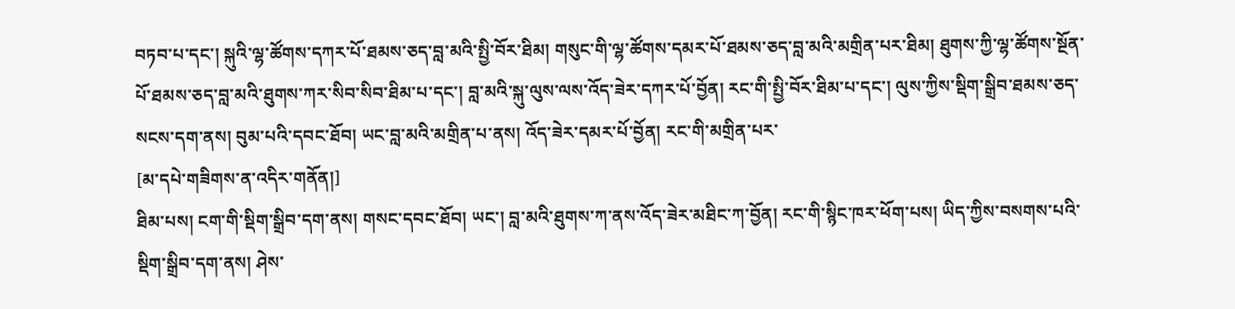བཏབ་པ་དང་། སྐུའི་ལྷ་ཚོགས་དཀར་པོ་ཐམས་ཅད་བླ་མའི་སྤྱི་བོར་ཐིམ། གསུང་གི་ལྷ་ཚོགས་དམར་པོ་ཐམས་ཅད་བླ་མའི་མགྲིན་པར་ཐིམ། ཐུགས་ཀྱི་ལྷ་ཚོགས་སྔོན་པོ་ཐམས་ཅད་བླ་མའི་ཐུགས་ཀར་སིབ་སིབ་ཐིམ་པ་དང་། བླ་མའི་སྐུ་ལུས་ལས་འོད་ཟེར་དཀར་པོ་བྱོན། རང་གི་སྤྱི་བོར་ཐིམ་པ་དང་། ལུས་ཀྱིས་སྡིག་སྒྲིབ་ཐམས་ཅད་སངས་དག་ནས། བུམ་པའི་དབང་ཐོབ། ཡང་བླ་མའི་མགྲིན་པ་ནས། འོད་ཟེར་དམར་པོ་བྱོན། རང་གི་མགྲིན་པར་
[མ་དཔེ་གཟིགས་ན་འདིར་གནོན།]
ཐིམ་པས། ངག་གི་སྡིག་སྒྲིབ་དག་ནས། གསང་དབང་ཐོབ། ཡང་། བླ་མའི་ཐུགས་ཀ་ནས་འོད་ཟེར་མཐིང་ཀ་བྱོན། རང་གི་སྙིང་ཁར་ཕོག་པས། ཡིད་ཀྱིས་བསགས་པའི་སྡིག་སྒྲིབ་དག་ནས། ཤེས་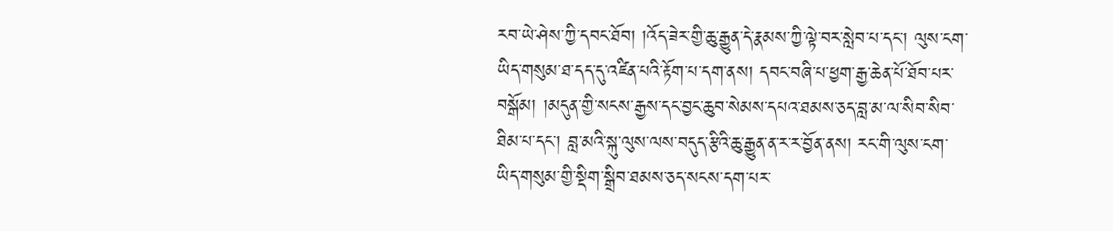རབ་ཡེ་ཤེས་ཀྱི་དབང་ཐོབ། །འོད་ཟེར་གྱི་ཆུ་རྒྱུན་དེ་རྣམས་ཀྱི་ལྟེ་བར་སླེབ་པ་དང་། ལུས་ངག་ཡིད་གསུམ་ཐ་དད་དུ་འཛིན་པའི་རྟོག་པ་དག་ནས། དབང་བཞི་པ་ཕྱག་རྒྱ་ཆེན་པོ་ཐོབ་པར་བསྒོམ། །མདུན་གྱི་སངས་རྒྱས་དང་བྱང་ཆུབ་སེམས་དཔའ་ཐམས་ཅད་བླ་མ་ལ་སིབ་སིབ་ཐིམ་པ་དང་། བླ་མའི་སྐུ་ལུས་ལས་བདུད་རྩིའི་ཆུ་རྒྱུན་ན་ར་ར་བྱོན་ནས། རང་གི་ལུས་ངག་ཡིད་གསུམ་གྱི་སྡིག་སྒྲིབ་ཐམས་ཅད་སངས་དག་པར་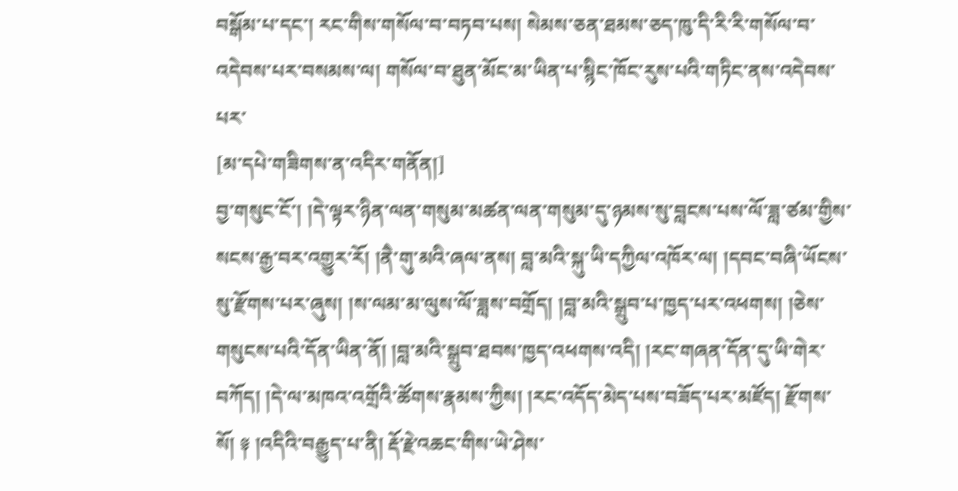བསྒོམ་པ་དང་། རང་གིས་གསོལ་བ་བཏབ་པས། སེམས་ཅན་ཐམས་ཅད་ཁུ་དི་རི་རི་གསོལ་བ་འདེབས་པར་བསམས་ལ། གསོལ་བ་ཐུན་མོང་མ་ཡིན་པ་སྙིང་ཁོང་རུས་པའི་གཏིང་ནས་འདེབས་པར་
[མ་དཔེ་གཟིགས་ན་འདིར་གནོན།]
བྱ་གསུང་ངོ་། །དེ་ལྟར་ཉིན་ལན་གསུམ་མཚན་ལན་གསུམ་དུ་ཉམས་སུ་བླངས་པས་ལོ་ཟླ་ཙམ་གྱིས་སངས་རྒྱ་བར་འགྱུར་རོ། །ནཻ་གུ་མའི་ཞལ་ནས། བླ་མའི་སྐུ་ཡི་དཀྱིལ་འཁོར་ལ། །དབང་བཞི་ཡོངས་སུ་རྫོགས་པར་ཞུས། །ས་ལམ་མ་ལུས་ལོ་ཟླས་བགྲོད། །བླ་མའི་སྒྲུབ་པ་ཁྱད་པར་འཕགས། །ཅེས་གསུངས་པའི་དོན་ཡིན་ནོ། །བླ་མའི་སྒྲུབ་ཐབས་ཁྱད་འཕགས་འདི། །རང་གཞན་དོན་དུ་ཡི་གེར་བཀོད། །དེ་ལ་མཁའ་འགྲོའི་ཚོགས་རྣམས་ཀྱིས། །རང་འདོད་མེད་པས་བཟོད་པར་མཛོད། རྫོགས་སོ། ༈ །འདིའི་བརྒྱུད་པ་ནི། རྡོ་རྗེ་འཆང་གིས་ཡེ་ཤེས་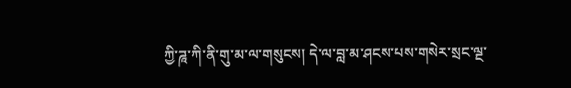ཀྱི་ཌཱ་ཀི་ནི་གུ་མ་ལ་གསུངས། དེ་ལ་བླ་མ་ཤངས་པས་གསེར་སྲང་ལྔ་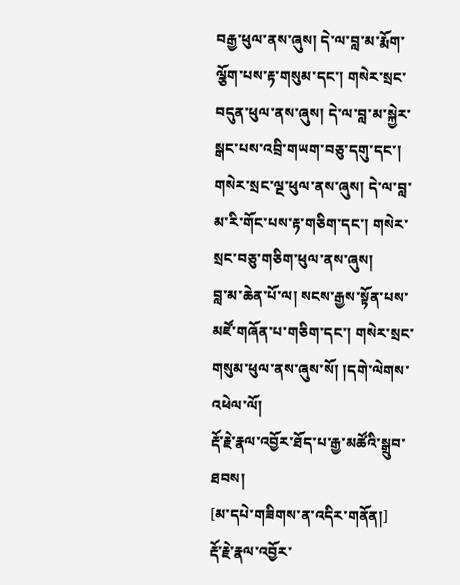བརྒྱ་ཕུལ་ནས་ཞུས། དེ་ལ་བླ་མ་རྨོག་ལྕོག་པས་རྟ་གསུམ་དང་། གསེར་སྲང་བདུན་ཕུལ་ནས་ཞུས། དེ་ལ་བླ་མ་སྐྱེར་སྒང་པས་འབྲི་གཡག་བཅུ་དགུ་དང་། གསེར་སྲང་ལྔ་ཕུལ་ནས་ཞུས། དེ་ལ་བླ་མ་རི་གོང་པས་རྟ་གཅིག་དང་། གསེར་སྲང་བཅུ་གཅིག་ཕུལ་ནས་ཞུས།
བླ་མ་ཆེན་པོ་ལ། སངས་རྒྱས་སྟོན་པས་མཛོ་གཞོན་པ་གཅིག་དང་། གསེར་སྲང་གསུམ་ཕུལ་ནས་ཞུས་སོ། །དགེ་ལེགས་འཕེལ་ལོ།
རྡོ་རྗེ་རྣལ་འབྱོར་ཐོད་པ་རྒྱ་མཚོའི་སྒྲུབ་ཐབས།
[མ་དཔེ་གཟིགས་ན་འདིར་གནོན།]
རྡོ་རྗེ་རྣལ་འབྱོར་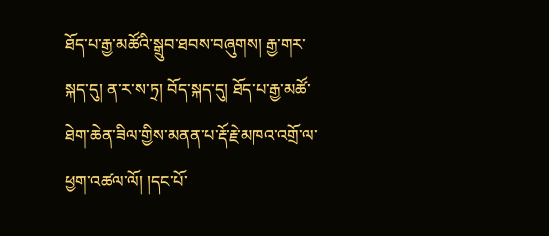ཐོད་པ་རྒྱ་མཚོའི་སྒྲུབ་ཐབས་བཞུགས། རྒྱ་གར་སྐད་དུ། ན་ར་ས་ཏྲ། བོད་སྐད་དུ། ཐོད་པ་རྒྱ་མཚོ་ཐེག་ཆེན་ཟིལ་གྱིས་མནན་པ་རྡོ་རྗེ་མཁའ་འགྲོ་ལ་ཕྱག་འཚལ་ལོ། །དང་པོ་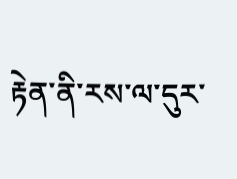རྟེན་ནི་རས་ལ་དུར་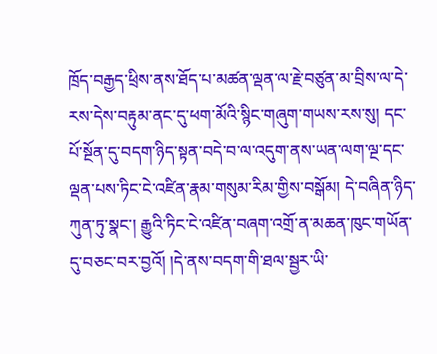ཁྲོད་བརྒྱད་ཕྲིས་ནས་ཐོད་པ་མཚན་ལྡན་ལ་རྗེ་བཙུན་མ་བྲིས་ལ་དེ་རས་དེས་བརྟུམ་ནང་དུ་ཕག་མོའི་སྙིང་གཞུག་གཡས་རས་སུ། དང་པོ་སྔོན་དུ་བདག་ཉིད་སྟན་བདེ་བ་ལ་འདུག་ནས་ཡན་ལག་ལྔ་དང་ལྡན་པས་ཏིང་ངེ་འཛིན་རྣམ་གསུམ་རིམ་གྱིས་བསྒོམ། དེ་བཞིན་ཉིད་ཀུན་ཏུ་སྣང་། རྒྱུའི་ཏིང་ངེ་འཛིན་བཞག་འགྲོ་ན་མཆན་ཁུང་གཡོན་དུ་བཅང་བར་བྱའོ། །དེ་ནས་བདག་གི་ཐལ་སྦྱར་ཡི་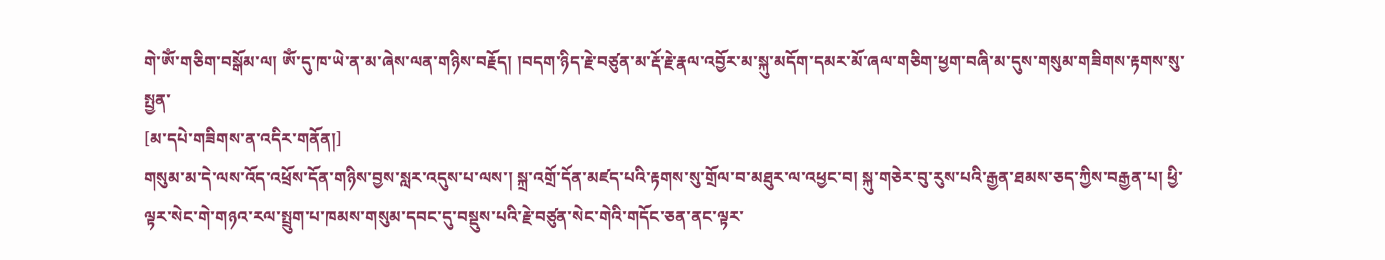གེ་ཨོཾ་གཅིག་བསྒོམ་ལ། ཨོཾ་དུ་ཁ་ཡེ་ན་མ་ཞེས་ལན་གཉིས་བརྗོད། །བདག་ཉིད་རྗེ་བཙུན་མ་རྡོ་རྗེ་རྣལ་འབྱོར་མ་སྐུ་མདོག་དམར་མོ་ཞལ་གཅིག་ཕྱག་བཞི་མ་དུས་གསུམ་གཟིགས་རྟགས་སུ་སྤྱན་
[མ་དཔེ་གཟིགས་ན་འདིར་གནོན།]
གསུམ་མ་དེ་ལས་འོད་འཕྲོས་དོན་གཉིས་བྱས་སླར་འདུས་པ་ལས་། སྐྲ་འགྲོ་དོན་མཛད་པའི་རྟགས་སུ་གྲོལ་བ་མཐུར་ལ་འཕྱང་བ། སྐུ་གཅེར་བུ་རུས་པའི་རྒྱན་ཐམས་ཅད་ཀྱིས་བརྒྱན་པ། ཕྱི་ལྟར་སེང་གེ་གཉའ་རལ་སྤྲུག་པ་ཁམས་གསུམ་དབང་དུ་བསྡུས་པའི་རྗེ་བཙུན་སེང་གེའི་གདོང་ཅན་ནང་ལྟར་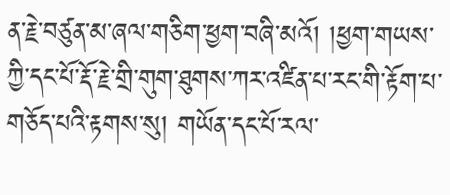ན་རྗེ་བཙུན་མ་ཞལ་གཅིག་ཕྱག་བཞི་མའོ། །ཕྱག་གཡས་ཀྱི་དང་པོ་རྡོ་རྗེ་གྲི་གུག་ཐུགས་ཀར་འཛིན་པ་རང་གི་རྟོག་པ་གཅོད་པའི་རྟགས་སུ། གཡོན་དང་པོ་རལ་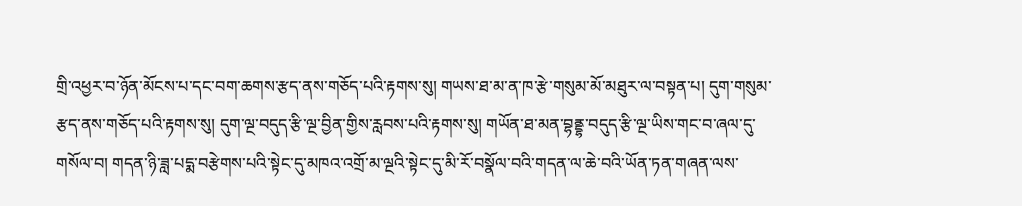གྲི་འཕྱར་བ་ཉོན་མོངས་པ་དང་བག་ཆགས་རྩད་ནས་གཅོད་པའི་རྟགས་སུ། གཡས་ཐ་མ་ན་ཁ་རྩེ་གསུམ་མོ་མཐུར་ལ་བསྟན་པ། དུག་གསུམ་རྩད་ནས་གཅོད་པའི་རྟགས་སུ། དུག་ལྔ་བདུད་རྩི་ལྔ་བྱིན་གྱིས་རླབས་པའི་རྟགས་སུ། གཡོན་ཐ་མན་བྷནྡྷ་བདུད་རྩི་ལྔ་ཡིས་གང་བ་ཞལ་དུ་གསོལ་བ། གདན་ཉི་ཟླ་པདྨ་བརྩེགས་པའི་སྟེང་དུ་མཁའ་འགྲོ་མ་ལྔའི་སྟེང་དུ་མི་རོ་བསྣོལ་བའི་གདན་ལ་ཆེ་བའི་ཡོན་ཏན་གཞན་ལས་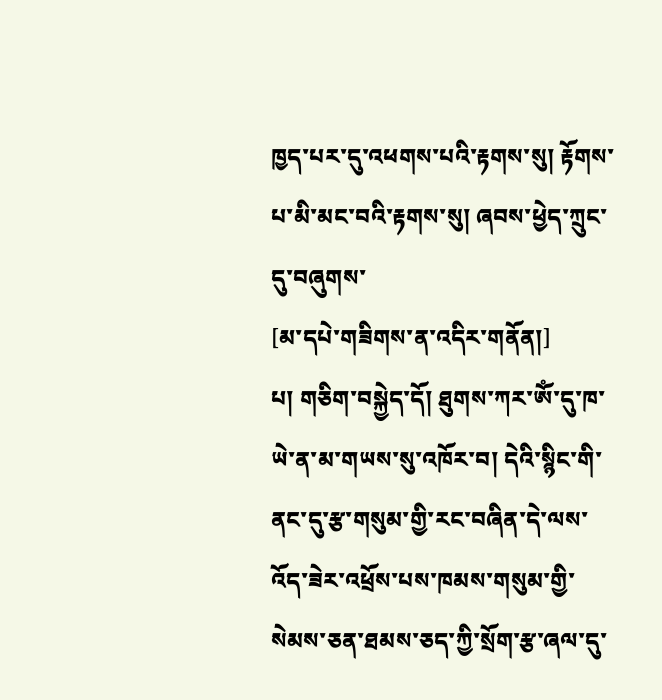ཁྱད་པར་དུ་འཕགས་པའི་རྟགས་སུ། རྟོགས་པ་མི་མང་བའི་རྟགས་སུ། ཞབས་ཕྱེད་ཀྲུང་དུ་བཞུགས་
[མ་དཔེ་གཟིགས་ན་འདིར་གནོན།]
པ། གཅིག་བསྐྱེད་དོ། ཐུགས་ཀར་ཨོཾ་དུ་ཁ་ཡེ་ན་མ་གཡས་སུ་འཁོར་བ། དེའི་སྙིང་གི་ནང་དུ་རྩ་གསུམ་གྱི་རང་བཞིན་དེ་ལས་འོད་ཟེར་འཕྲོས་པས་ཁམས་གསུམ་གྱི་སེམས་ཅན་ཐམས་ཅད་ཀྱི་སྲོག་རྩ་ཞལ་དུ་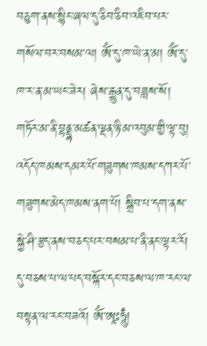བཅུག་ནས་སྙིང་ཞལ་དུ་ཅིབ་ཅིབ་འཇིབ་པར་གསོལ་བར་བསམ་ལ། ཨོཾ་དུ་ཁ་ཡེ་ན་མ། ཨོཾ་དུ་ཁ་ར་ན་མ་ཡང་ཟེར། ཞེས་རྒྱུན་དུ་བཟླས་སོ། གཏོར་མ་ནི་བྷནྡྷ་མཚན་ལྡན་ཉི་མ་འབུམ་གྱི་ལྟ་བུ། འདོད་ཁམས་དམར་པོ་གཟུགས་ཁམས་དཀར་པོ་གཟུགས་མེད་ཁམས་ནག་པོ། སྒྲིབ་པ་དག་ནས་སྐྱེ་ཤི་རྩད་ནས་བཅད་པར་བསམ་པ་ནི་ནང་ལྟར་རོ། དུ་བཅས་པ་ལ་པད་བསྐོར་དང་བཅས་ལ་ཁ་རང་ལ་བསྟན་ལ་རང་བཟའོ། ཨོཾ་ཨཱཿཧཱུྃ།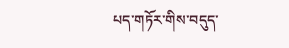པད་གཏོར་གིས་བདུད་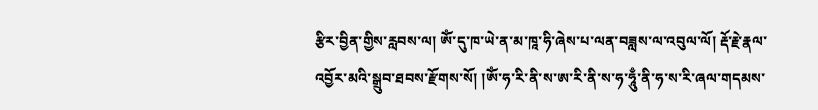རྩིར་བྱིན་གྱིས་རླབས་ལ། ཨོཾ་དུ་ཁ་ཡེ་ན་མ་ཁཱ་ཧི་ཞེས་པ་ལན་བཟླས་ལ་འབུལ་ལོ། རྡོ་རྗེ་རྣལ་འབྱོར་མའི་སྒྲུབ་ཐབས་རྫོགས་སོ། །ཨོཾ་ཧ་རི་ནི་ས་ཨ་རི་ནི་ས་ཧ་ཧཱུྃ་ནི་ཧ་ས་རི་ཞལ་གདམས་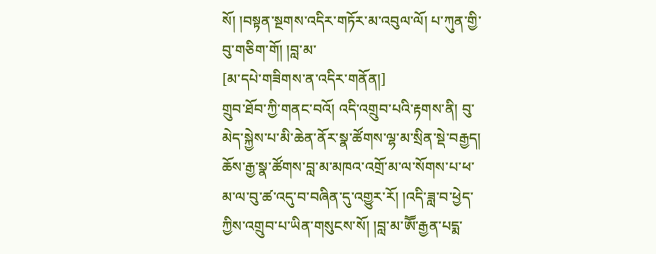སོ། །བསྟན་སྔགས་འདིར་གཏོར་མ་འབུལ་ལོ། པ་ཀུན་གྱི་བུ་གཅིག་གོ། །བླ་མ་
[མ་དཔེ་གཟིགས་ན་འདིར་གནོན།]
གྲུབ་ཐོབ་ཀྱི་གནང་བའོ། འདི་འགྲུབ་པའི་རྟགས་ནི། བུ་མེད་སྐྱེས་པ་མི་ཆེན་ནོར་སྣ་ཚོགས་ལྷ་མ་སྲིན་སྡེ་བརྒྱད། ཆོས་རྒྱ་སྣ་ཚོགས་བླ་མ་མཁའ་འགྲོ་མ་ལ་སོགས་པ་ཕ་མ་ལ་བུ་ཚ་འདུ་བ་བཞིན་དུ་འགྱུར་རོ། །འདི་ཟླ་བ་ཕྱེད་ཀྱིས་འགྲུབ་པ་ཡིན་གསུངས་སོ། །བླ་མ་ཨཽ་རྒྱན་པདྨ་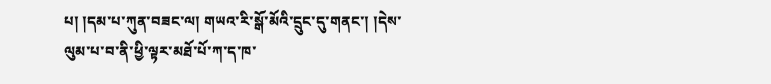པ། །དམ་པ་ཀུན་བཟང་ལ། གཡའ་རི་སྒོ་མོའི་དྲུང་དུ་གནང་། །དེས་ལུམ་པ་བ་ནི་ཕྱི་ལྟར་མཐོ་པོ་ཀ་ད་ཁ་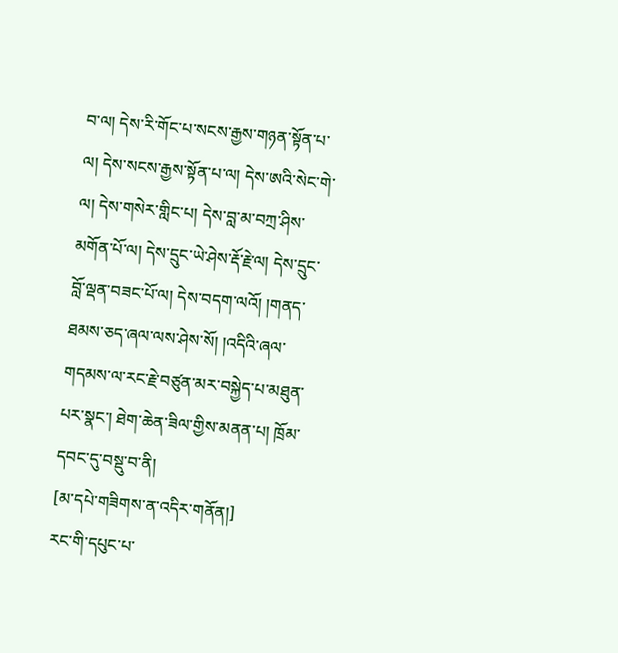བ་ལ། དེས་རི་གོང་པ་སངས་རྒྱས་གཉན་སྟོན་པ་ལ། དེས་སངས་རྒྱས་སྟོན་པ་ལ། དེས་ཨའི་སེང་གེ་ལ། དེས་གསེར་གླིང་པ། དེས་བླ་མ་བཀྲ་ཤིས་མགོན་པོ་ལ། དེས་དྲུང་ཡེ་ཤེས་རྡོ་རྗེ་ལ། དེས་དྲུང་བློ་ལྡན་བཟང་པོ་ལ། དེས་བདག་ལའོ། །གནད་ཐམས་ཅད་ཞལ་ལས་ཤེས་སོ། །འདིའི་ཞལ་གདམས་ལ་རང་རྗེ་བཙུན་མར་བསྐྱེད་པ་མཐུན་པར་སྣང་། ཐེག་ཆེན་ཟིལ་གྱིས་མནན་པ། ཁྲོམ་དབང་དུ་བསྡུ་བ་ནི།
[མ་དཔེ་གཟིགས་ན་འདིར་གནོན།]
རང་གི་དཔུང་པ་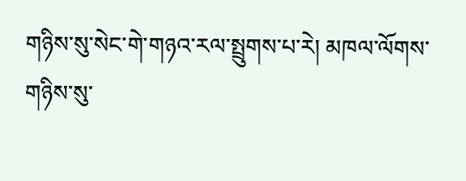གཉིས་སུ་སེང་གེ་གཉའ་རལ་སྤྲུགས་པ་རེ། མཁལ་ལོགས་གཉིས་སུ་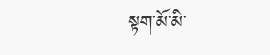སྟག་མོ་མི་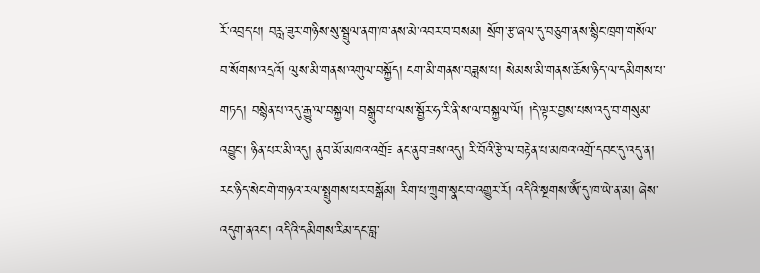རོ་འབྲད་པ། བརླ་ཟུར་གཉིས་སུ་སྦྲུལ་ནག་ཁ་ནས་མེ་འབར་བ་བསམ། སྲོག་རྩ་ཞལ་དུ་བཅུག་ནས་སྙིང་ཁྲག་གསོལ་བ་སོགས་འདྲའོ། ལུས་མི་གནས་འགུལ་བསྐྱོད། ངག་མི་གནས་བཟླས་པ། སེམས་མི་གནས་ཆོས་ཉིད་ལ་དམིགས་པ་གཏད། བསྙེན་པ་འདུ་རྒྱུ་ལ་བསྐྱལ། བསྒྲུབ་པ་ལས་སྦྱོར་ཧ་རི་ནི་ས་ལ་བསྐྱལ་ལོ། །དེ་ལྟར་བྱས་པས་འདུ་བ་གསུམ་འབྱུང་། ཉིན་པར་མི་འདུ། ནུབ་མོ་མཁའ་འགྲོ༴ ནང་ནུབ་ཟས་འདུ། རི་བོའི་རྩེ་ལ་བརྟེན་པ་མཁའ་འགྲོ་དབང་དུ་འདུ་ན། རང་ཉིད་སེང་གེ་གཉའ་རལ་སྤྲུགས་པར་བསྒོམ། རིག་པ་ཀྲུག་སྣང་བ་འགྱུར་རོ། འདིའི་སྔགས་ཨོཾ་དུ་ཁ་ཡེ་ན་མ། ཞེས་འདུག་ནའང་། འདིའི་དམིགས་རིམ་དང་བླ་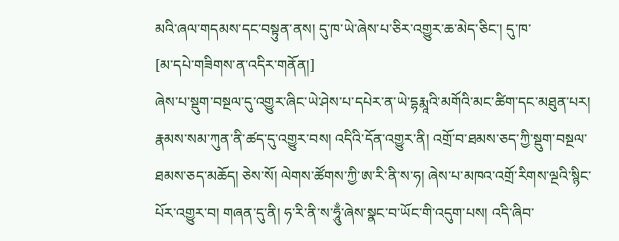མའི་ཞལ་གདམས་དང་བསྟུན་ནས། དུ་ཁ་ཡེ་ཞེས་པ་ཅིར་འགྱུར་ཆ་མེད་ཅིང་། དུ་ཁ་
[མ་དཔེ་གཟིགས་ན་འདིར་གནོན།]
ཞེས་པ་སྡུག་བསྔལ་དུ་འགྱུར་ཞིང་ཡེ་ཤེས་པ་དཔེར་ན་ཡེ་དྷརྨཱའི་མགོའི་མང་ཚིག་དང་མཐུན་པར། རྣམས་སམ་ཀུན་ནི་ཚད་དུ་འགྱུར་བས། འདིའི་དོན་འགྱུར་ནི། འགྲོ་བ་ཐམས་ཅད་ཀྱི་སྡུག་བསྔལ་ཐམས་ཅད་མཆོད། ཅེས་སོ། ལེགས་ཚོགས་ཀྱི་ཨ་རི་ནི་ས་ཧ། ཞེས་པ་མཁའ་འགྲོ་རིགས་ལྔའི་སྙིང་པོར་འགྱུར་བ། གཞན་དུ་ནི། ཧ་རི་ནི་ས་ཧཱུྃ་ཞེས་སྣང་བ་ཡོང་གི་འདུག་པས། འདི་ཞིབ་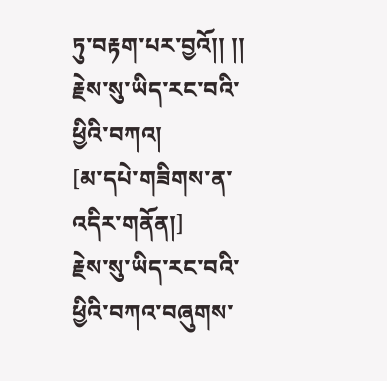ཏུ་བརྟག་པར་བྱའོ།། །།
རྗེས་སུ་ཡིད་རང་བའི་ཕྱིའི་བཀའ།
[མ་དཔེ་གཟིགས་ན་འདིར་གནོན།]
རྗེས་སུ་ཡིད་རང་བའི་ཕྱིའི་བཀའ་བཞུགས་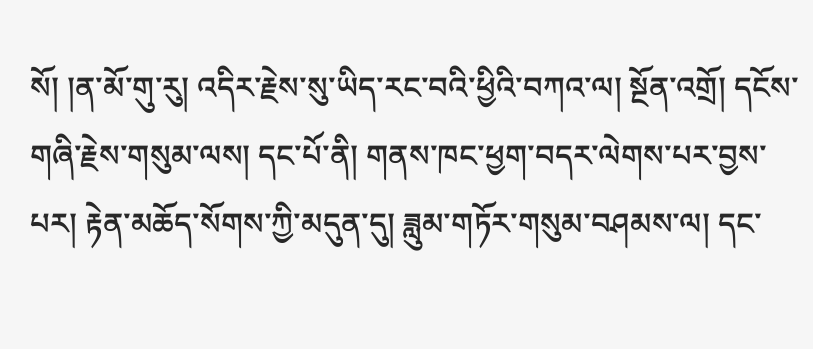སོ། །ན་མོ་གུ་རུ། འདིར་རྗེས་སུ་ཡིད་རང་བའི་ཕྱིའི་བཀའ་ལ། སྔོན་འགྲོ། དངོས་གཞི་རྗེས་གསུམ་ལས། དང་པོ་ནི། གནས་ཁང་ཕྱག་བདར་ལེགས་པར་བྱས་པར། རྟེན་མཆོད་སོགས་ཀྱི་མདུན་དུ། ཟླུམ་གཏོར་གསུམ་བཤམས་ལ། དང་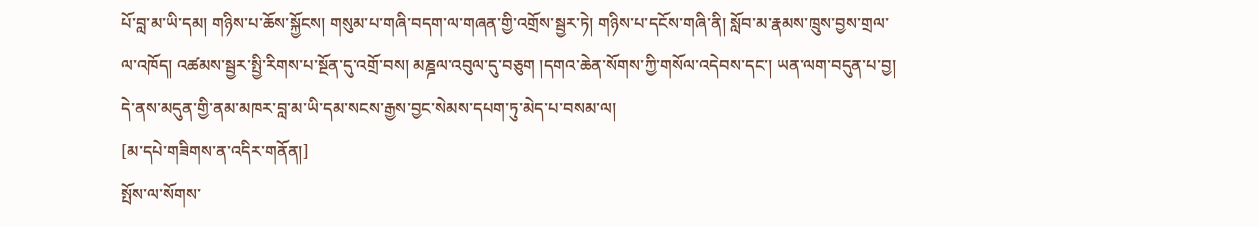པོ་བླ་མ་ཡི་དམ། གཉིས་པ་ཆོས་སྐྱོངས། གསུམ་པ་གཞི་བདག་ལ་གཞན་གྱི་འགྲོས་སྦྱར་ཏེ། གཉིས་པ་དངོས་གཞི་ནི། སློབ་མ་རྣམས་ཁྲུས་བྱས་གྲལ་ལ་འཁོད། འཚམས་སྦྱར་སྤྱི་རིགས་པ་སྔོན་དུ་འགྲོ་བས། མཎྜལ་འབུལ་དུ་བཅུག །དགའ་ཆེན་སོགས་ཀྱི་གསོལ་འདེབས་དང་། ཡན་ལག་བདུན་པ་བྱ། དེ་ནས་མདུན་གྱི་ནམ་མཁར་བླ་མ་ཡི་དམ་སངས་རྒྱས་བྱང་སེམས་དཔག་ཏུ་མེད་པ་བསམ་ལ།
[མ་དཔེ་གཟིགས་ན་འདིར་གནོན།]
སྤོས་ལ་སོགས་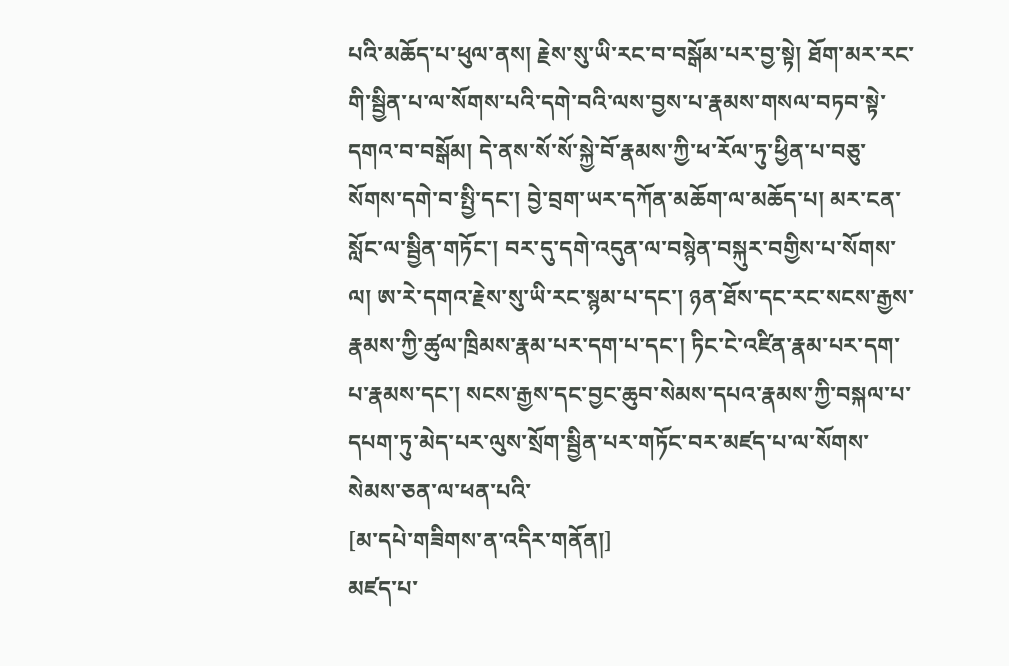པའི་མཆོད་པ་ཕུལ་ནས། རྗེས་སུ་ཡི་རང་བ་བསྒོམ་པར་བྱ་སྟེ། ཐོག་མར་རང་གི་སྦྱིན་པ་ལ་སོགས་པའི་དགེ་བའི་ལས་བྱས་པ་རྣམས་གསལ་བཏབ་སྟེ་དགའ་བ་བསྒོམ། དེ་ནས་སོ་སོ་སྐྱེ་བོ་རྣམས་ཀྱི་ཕ་རོལ་ཏུ་ཕྱིན་པ་བཅུ་སོགས་དགེ་བ་སྤྱི་དང་། བྱེ་བྲག་ཡར་དཀོན་མཆོག་ལ་མཆོད་པ། མར་ངན་སློང་ལ་སྦྱིན་གཏོང་། བར་དུ་དགེ་འདུན་ལ་བསྙེན་བསྐུར་བགྱིས་པ་སོགས་ལ། ཨ་རེ་དགའ་རྗེས་སུ་ཡི་རང་སྙམ་པ་དང་། ཉན་ཐོས་དང་རང་སངས་རྒྱས་རྣམས་ཀྱི་ཚུལ་ཁྲིམས་རྣམ་པར་དག་པ་དང་། ཏིང་ངེ་འཛིན་རྣམ་པར་དག་པ་རྣམས་དང་། སངས་རྒྱས་དང་བྱང་ཆུབ་སེམས་དཔའ་རྣམས་ཀྱི་བསྐལ་པ་དཔག་ཏུ་མེད་པར་ལུས་སྲོག་སྦྱིན་པར་གཏོང་བར་མཛད་པ་ལ་སོགས་སེམས་ཅན་ལ་ཕན་པའི་
[མ་དཔེ་གཟིགས་ན་འདིར་གནོན།]
མཛད་པ་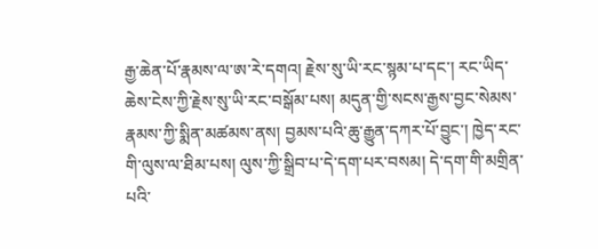རྒྱ་ཆེན་པོ་རྣམས་ལ་ཨ་རེ་དགའ། རྗེས་སུ་ཡི་རང་སྙམ་པ་དང་། རང་ཡིད་ཆེས་ངེས་ཀྱི་རྗེས་སུ་ཡི་རང་བསྒོམ་པས། མདུན་གྱི་སངས་རྒྱས་བྱང་སེམས་རྣམས་ཀྱི་སྨིན་མཚམས་ནས། བྱམས་པའི་ཆུ་རྒྱུན་དཀར་པོ་བྱུང་། ཁྱེད་རང་གི་ལུས་ལ་ཐིམ་པས། ལུས་ཀྱི་སྒྲིབ་པ་དེ་དག་པར་བསམ། དེ་དག་གི་མགྲིན་པའི་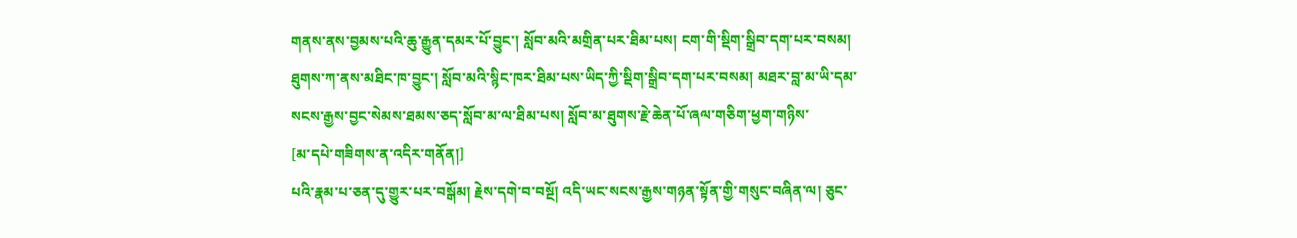གནས་ནས་བྱམས་པའི་ཆུ་རྒྱུན་དམར་པོ་བྱུང་། སློབ་མའི་མགྲིན་པར་ཐིམ་པས། ངག་གི་སྡིག་སྒྲིབ་དག་པར་བསམ། ཐུགས་ཀ་ནས་མཐིང་ཁ་བྱུང་། སློབ་མའི་སྙིང་ཁར་ཐིམ་པས་ཡིད་ཀྱི་སྡིག་སྒྲིབ་དག་པར་བསམ། མཐར་བླ་མ་ཡི་དམ་སངས་རྒྱས་བྱང་སེམས་ཐམས་ཅད་སློབ་མ་ལ་ཐིམ་པས། སློབ་མ་ཐུགས་རྗེ་ཆེན་པོ་ཞལ་གཅིག་ཕྱག་གཉིས་
[མ་དཔེ་གཟིགས་ན་འདིར་གནོན།]
པའི་རྣམ་པ་ཅན་དུ་གྱུར་པར་བསྒོམ། རྗེས་དགེ་བ་བསྔོ། འདི་ཡང་སངས་རྒྱས་གཉན་སྟོན་གྱི་གསུང་བཞིན་ལ། ཅུང་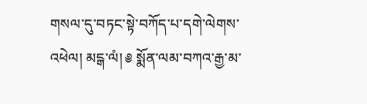གསལ་དུ་བཏང་སྟེ་བཀོད་པ་དགེ་ལེགས་འཕེལ། མངྒ་ལཾ། ༅ སྨོན་ལམ་བཀའ་རྒྱ་མ་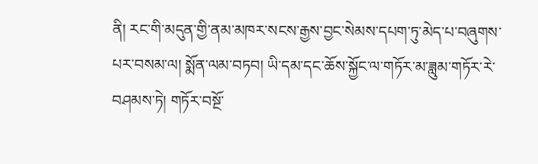ནི། རང་གི་མདུན་གྱི་ནམ་མཁར་སངས་རྒྱས་བྱང་སེམས་དཔག་ཏུ་མེད་པ་བཞུགས་པར་བསམ་ལ། སྨོན་ལམ་བཏབ། ཡི་དམ་དང་ཆོས་སྐྱོང་ལ་གཏོར་མ་ཟླུམ་གཏོར་རེ་བཤམས་ཏེ། གཏོར་བསྔོ་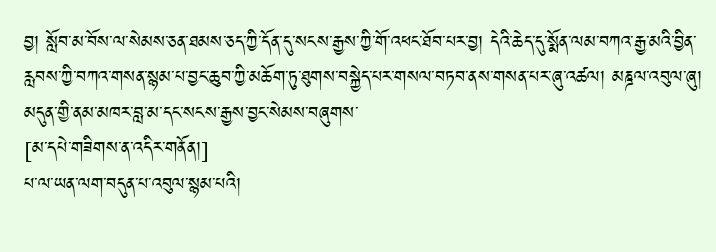བྱ། སློབ་མ་བོས་ལ་སེམས་ཅན་ཐམས་ཅད་ཀྱི་དོན་དུ་སངས་རྒྱས་ཀྱི་གོ་འཕང་ཐོབ་པར་བྱ། དེའི་ཆེད་དུ་སྨོན་ལམ་བཀའ་རྒྱ་མའི་བྱིན་རླབས་ཀྱི་བཀའ་གསན་སྙམ་པ་བྱང་ཆུབ་ཀྱི་མཆོག་ཏུ་ཐུགས་བསྐྱེད་པར་གསལ་བཏབ་ནས་གསན་པར་ཞུ་འཚལ། མཎྜལ་འབུལ་ཞུ། མདུན་གྱི་ནམ་མཁར་བླ་མ་དང་སངས་རྒྱས་བྱང་སེམས་བཞུགས་
[མ་དཔེ་གཟིགས་ན་འདིར་གནོན།]
པ་ལ་ཡན་ལག་བདུན་པ་འབུལ་སྙམ་པའི།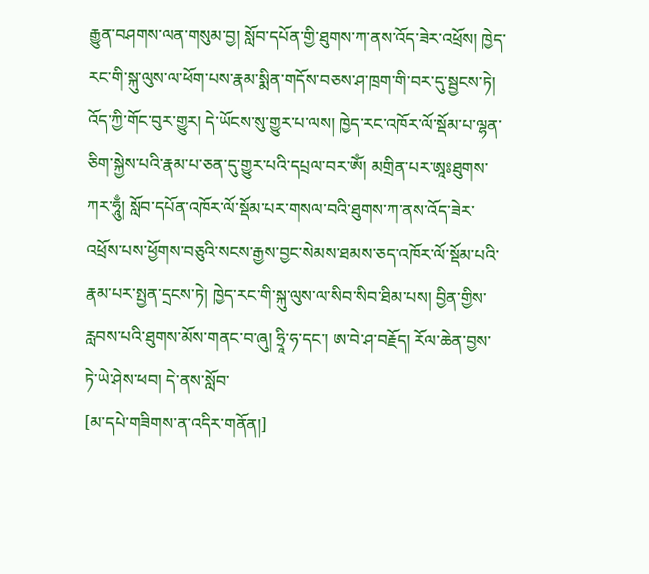རྒྱུན་བཤགས་ལན་གསུམ་བྱ། སློབ་དཔོན་གྱི་ཐུགས་ཀ་ནས་འོད་ཟེར་འཕྲོས། ཁྱེད་རང་གི་སྐུ་ལུས་ལ་ཕོག་པས་རྣམ་སྨིན་གདོས་བཅས་ཤ་ཁྲག་གི་བར་དུ་སྦྱངས་ཏེ། འོད་ཀྱི་གོང་བུར་གྱུར། དེ་ཡོངས་སུ་གྱུར་པ་ལས། ཁྱེད་རང་འཁོར་ལོ་སྡོམ་པ་ལྷན་ཅིག་སྐྱེས་པའི་རྣམ་པ་ཅན་དུ་གྱུར་པའི་དཔྲལ་བར་ཨོཾ། མགྲིན་པར་ཨཱཿཐུགས་ཀར་ཧཱུྃ། སློབ་དཔོན་འཁོར་ལོ་སྡོམ་པར་གསལ་བའི་ཐུགས་ཀ་ནས་འོད་ཟེར་འཕྲོས་པས་ཕྱོགས་བཅུའི་སངས་རྒྱས་བྱང་སེམས་ཐམས་ཅད་འཁོར་ལོ་སྡོམ་པའི་རྣམ་པར་སྤྱན་དྲངས་ཏེ། ཁྱེད་རང་གི་སྐུ་ལུས་ལ་སིབ་སིབ་ཐིམ་པས། བྱིན་གྱིས་རླབས་པའི་ཐུགས་མོས་གནང་བ་ཞུ། ཧྲཱི་ཧ་དང་། ཨ་བེ་ཤ་བརྗོད། རོལ་ཆེན་བྱས་ཏེ་ཡེ་ཤེས་ཕབ། དེ་ནས་སློབ་
[མ་དཔེ་གཟིགས་ན་འདིར་གནོན།]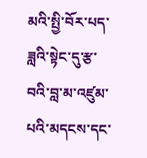མའི་སྤྱི་བོར་པད་ཟླའི་སྟེང་དུ་རྩ་བའི་བླ་མ་འཛུམ་པའི་མདངས་དང་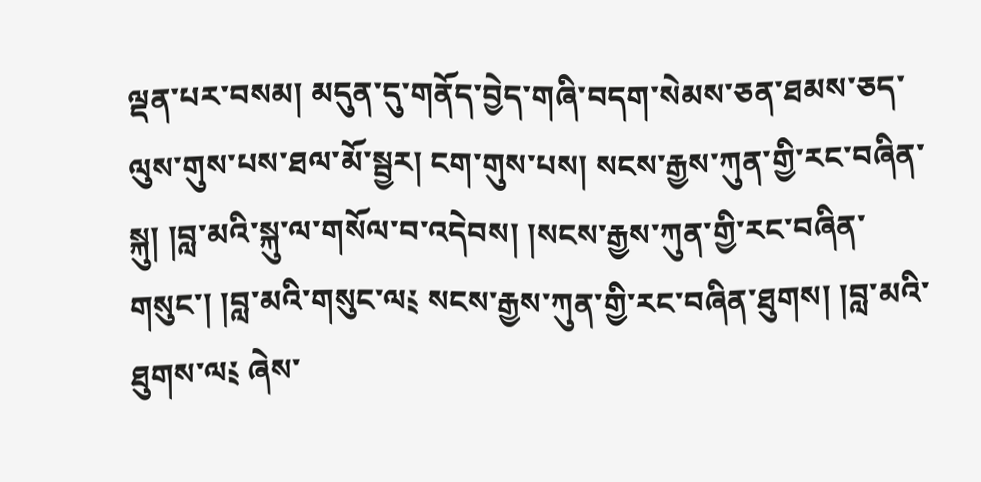ལྡན་པར་བསམ། མདུན་དུ་གནོད་བྱེད་གཞི་བདག་སེམས་ཅན་ཐམས་ཅད་ལུས་གུས་པས་ཐལ་མོ་སྦྱར། ངག་གུས་པས། སངས་རྒྱས་ཀུན་གྱི་རང་བཞིན་སྐུ། །བླ་མའི་སྐུ་ལ་གསོལ་བ་འདེབས། །སངས་རྒྱས་ཀུན་གྱི་རང་བཞིན་གསུང་། །བླ་མའི་གསུང་ལ༴ སངས་རྒྱས་ཀུན་གྱི་རང་བཞིན་ཐུགས། །བླ་མའི་ཐུགས་ལ༴ ཞེས་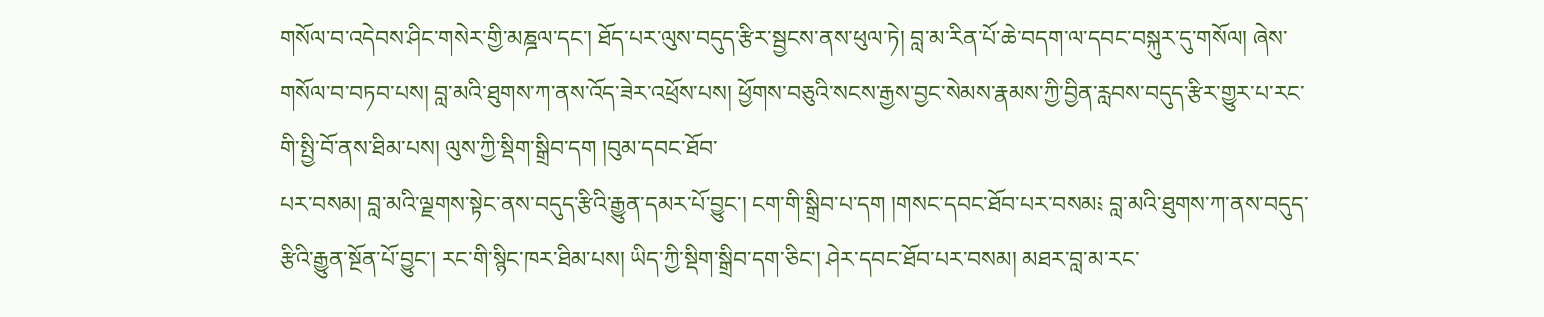གསོལ་བ་འདེབས་ཤིང་གསེར་གྱི་མཎྜལ་དང་། ཐོད་པར་ལུས་བདུད་རྩིར་སྦྱངས་ནས་ཕུལ་ཏེ། བླ་མ་རིན་པོ་ཆེ་བདག་ལ་དབང་བསྐུར་དུ་གསོལ། ཞེས་གསོལ་བ་བཏབ་པས། བླ་མའི་ཐུགས་ཀ་ནས་འོད་ཟེར་འཕྲོས་པས། ཕྱོགས་བཅུའི་སངས་རྒྱས་བྱང་སེམས་རྣམས་ཀྱི་བྱིན་རླབས་བདུད་རྩིར་གྱུར་པ་རང་གི་སྤྱི་བོ་ནས་ཐིམ་པས། ལུས་ཀྱི་སྡིག་སྒྲིབ་དག །བུམ་དབང་ཐོབ་
པར་བསམ། བླ་མའི་ལྗགས་སྟེང་ནས་བདུད་རྩིའི་རྒྱུན་དམར་པོ་བྱུང་། ངག་གི་སྒྲིབ་པ་དག །གསང་དབང་ཐོབ་པར་བསམ༴ བླ་མའི་ཐུགས་ཀ་ནས་བདུད་རྩིའི་རྒྱུན་སྔོན་པོ་བྱུང་། རང་གི་སྙིང་ཁར་ཐིམ་པས། ཡིད་ཀྱི་སྡིག་སྒྲིབ་དག་ཅིང་། ཤེར་དབང་ཐོབ་པར་བསམ། མཐར་བླ་མ་རང་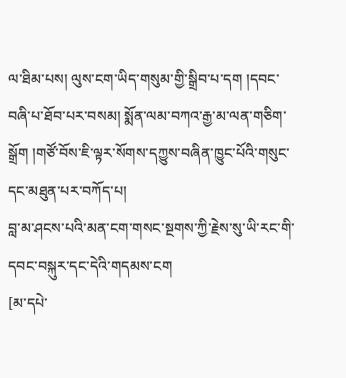ལ་ཐིམ་པས། ལུས་ངག་ཡིད་གསུམ་གྱི་སྒྲིབ་པ་དག །དབང་བཞི་པ་ཐོབ་པར་བསམ། སྨོན་ལམ་བཀའ་རྒྱ་མ་ལན་གཅིག་སྒྲོག །གཙོ་བོས་ཇི་ལྟར་སོགས་དཀྱུས་བཞིན་ཁྱུང་པོའི་གསུང་དང་མཐུན་པར་བཀོད་པ།
བླ་མ་ཤངས་པའི་མན་ངག་གསང་སྔགས་ཀྱི་རྗེས་སུ་ཡི་རང་གི་དབང་བསྐུར་དང་དེའི་གདམས་ངག
[མ་དཔེ་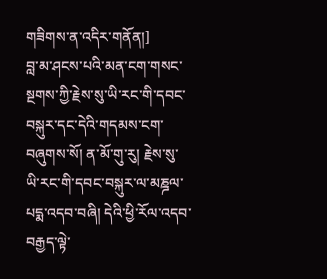གཟིགས་ན་འདིར་གནོན།]
བླ་མ་ཤངས་པའི་མན་ངག་གསང་སྔགས་ཀྱི་རྗེས་སུ་ཡི་རང་གི་དབང་བསྐུར་དང་དེའི་གདམས་ངག་བཞུགས་སོ། ན་མོ་གུ་རུ། རྗེས་སུ་ཡི་རང་གི་དབང་བསྐུར་ལ་མཎྜལ་པདྨ་འདབ་བཞི། དེའི་ཕྱི་རོལ་འདབ་བརྒྱད་ལྟེ་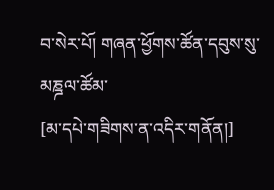བ་སེར་པོ། གཞན་ཕྱོགས་ཚོན་དབུས་སུ་མཎྜལ་ཚོམ་
[མ་དཔེ་གཟིགས་ན་འདིར་གནོན།]